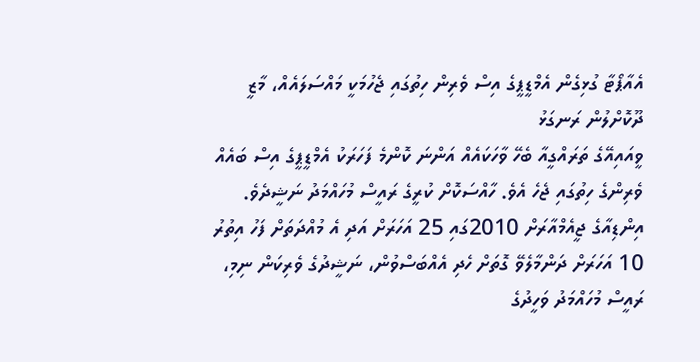އެއާޕޯޓާ ގުޅިގެން އެމްޑީޕީގެ އިސް ވެރިން ހިތުގައި ޖެހުމަކީ މައްސަލައެއް، މާޒީ ދޫކޮށްލުން ރަނގަޅު
ވީއައިއޭގެ ތަރައްގީއާ ބެހޭ ވާހަކައެއް އަންނަ ކޮންމެ ފަހަރަކު އެމްޑީޕީގެ އިސް ބައެއް ވެރިންގެ ހިތުގައި ޖެހެ އެވެ. ހާއްސަކޮށް ކުރީގެ ރައީސް މުހައްމަދު ނަޝީދެވެ.
އިންޑިއާގެ ޖީއެމްއާރަށް 2010ގައި 25 އަހަރަށް އަދި އެ މުއްދަތަށް ފަހު އިތުރު 10 އަހަރަށް ދަންމާލެވޭ ގޮތަށް ހެދި އެއްބަސްވުން، ނަޝީދުގެ ވެރިކަން ނިމި، ރައީސް މުހައްމަދު ވަހީދުގެ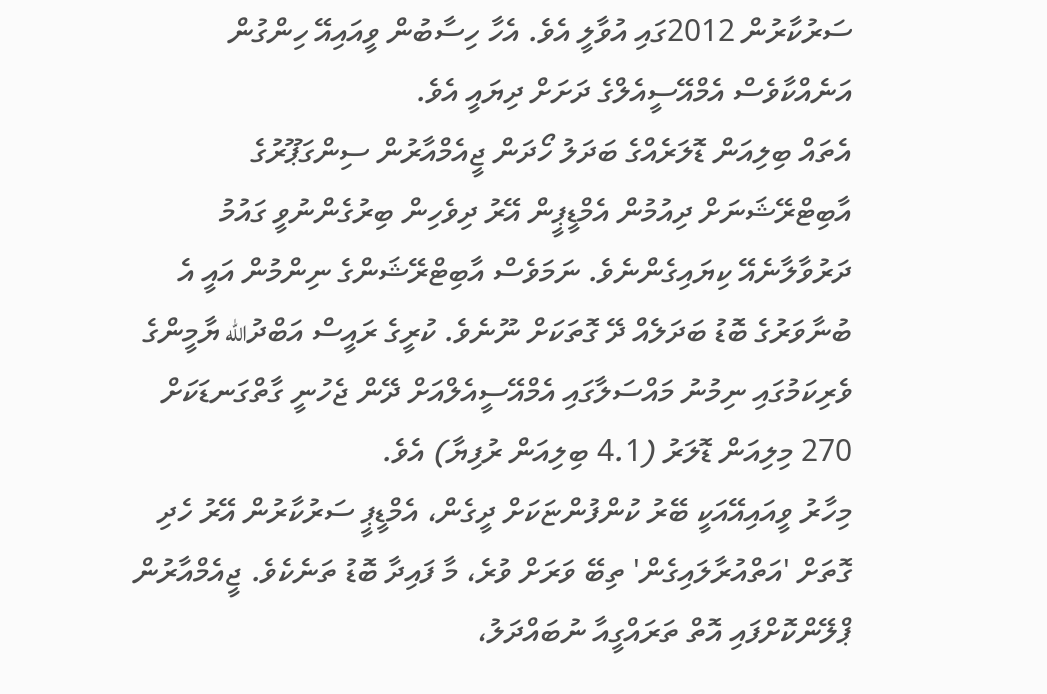ސަރުކާރުން 2012ގައި އުވާލީ އެވެ. އެހާ ހިސާބުން ވީއައިއޭ ހިންގުން އަނެއްކާވެސް އެމްއޭސީއެލްގެ ދަށަށް ދިޔައީ އެވެ.
އެތައް ބިލިއަން ޑޮލަރެއްގެ ބަދަލު ހޯދަން ޖީއެމްއާރުން ސިންގަޕޫރުގެ އާބިޓްރޭޝަނަށް ދިއުމުން އެމްޑީޕީން އޭރު ދިވެހިން ބިރުގެންނުވީ ގައުމު ދަރުވާލާނެއޭ ކިޔައިގެންނެވެ. ނަމަވެސް އާބިޓްރޭޝަންގެ ނިންމުން އައީ އެ ބުނާވަރުގެ ބޮޑު ބަދަލެއް ދޭ ގޮތަކަށް ނޫނެވެ. ކުރީގެ ރައީސް އަބްދުالله ޔާމީންގެ ވެރިކަމުގައި ނިމުނު މައްސަލާގައި އެމްއޭސީއެލްއަށް ދޭން ޖެހުނީ ގާތްގަނޑަކަށް 270 މިލިއަން ޑޮލަރު (4.1 ބިލިއަން ރުފިޔާ) އެވެ.
މިހާރު ވީއައިއޭއަކީ ބޭރު ކުންފުންޏަކަށް ދީގެން، އެމްޑީޕީ ސަރުކާރުން އޭރު ހެދި ގޮތަށް 'އަތްއުރާލައިގެން' ތިބޭ ވަރަށް ވުރެ، މާ ފައިދާ ބޮޑު ތަނެކެވެ. ޖީއެމްއާރުން ޕްލޭންކޮށްފައި އޮތް ތަރައްގީއާ ނުބައްދަލު،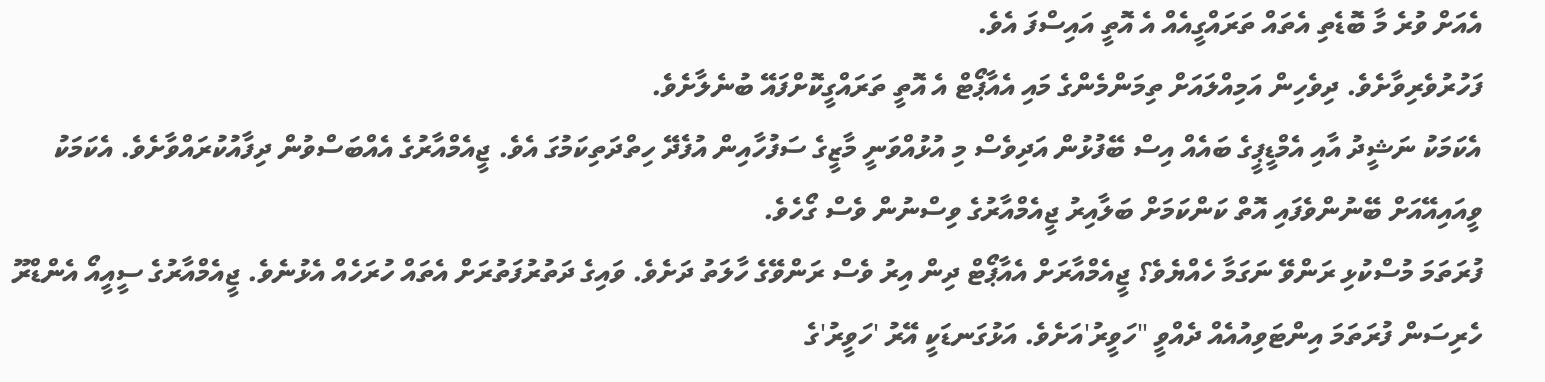އެއަށް ވުރެ މާ ބޮޑެތި އެތައް ތަރައްގީއެއް އެ އޮތީ އައިސްފަ އެވެ.
ފަހުރުވެރިވާށެވެ. ދިވެހިން އަމިއްލައަށް ތިމަންމެންގެ މައި އެއާޕޯޓް އެ އޮތީ ތަރައްގީކޮށްފައޭ ބުނެލާށެވެ.
އެކަމަކު ނަޝީދު އާއި އެމްޑީޕީގެ ބައެއް އިސް ބޭފުޅުން އަދިވެސް މި އުޅުއްވަނީ މާޒީގެ ސަފުހާއިން އުފެދޭ ހިތްދަތިކަމުގަ އެވެ. ޖީއެމްއާރުގެ އެއްބަސްވުން ދިފާއުކުރައްވާށެވެ. އެކަމަކު ވީއައިއޭއަށް ބޭނުންވެފައި އޮތް ކަންކަމަށް ބަލާއިރު ޖީއެމްއާރުގެ ވިސްނުން ވެސް ގޯހެވެ.
ފުރަތަމަ މުސްކުޅި ރަންވޭ ނަގަމާ ހެއްޔެވެ؟ ޖީއެމްއާރަށް އެއާޕޯޓް ދިން އިރު ވެސް ރަންވޭގެ ހާލަތު ދަށެވެ. ވައިގެ ދަތުރުފަތުރަށް އެތައް ހުރަހެއް އެޅުނެވެ. ޖީއެމްއާރުގެ ސީއީއޯ އެންޑްރޫ ހެރިސަން ފުރަތަމަ އިންޓަވިއުއެއް ދެއްވީ "ހަވީރު'އަށެވެ. އަޅުގަނޑަކީ އޭރު 'ހަވީރު'ގެ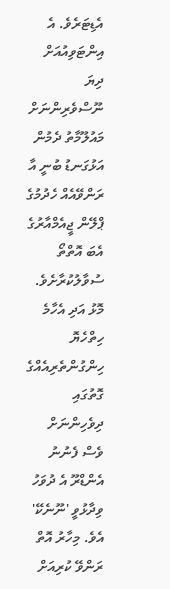އެޑިޓަރެވެ. އެ އިންޓަވިއުއަށް ދިޔަ ނޫސްވެރިންނަށް މައުލޫމާތު ދެމުން އަޅުގަނޑު ބުނީ އާ ރަންވޭއެއް ހެދުމުގެ ޕްލޭން ޖީއެމްއާރުގެ އެބަ އޮތްތޯ ސުވާލުކުރާށެވެ.
މޮޅު އަދި އެހާމެ ހިތްހެޔޮ ހިންގުންތެރިއެއްގެ ގޮތުގައި ދިވެހިންނަށް ވެސް ފެނުނު އެންޑްރޫ އެ ދުވަހު ވިދާޅުވީ 'ނޫނެކޭ' އެވެ. މިހާރު އޮތް ރަންވޭ ކުރިއަށް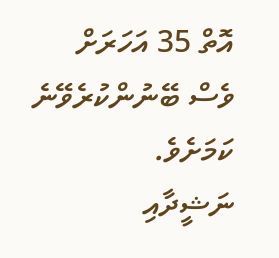އޮތް 35 އަހަރަށް ވެސް ބޭނުންކުރެވޭނެ ކަމަށެވެ.
ނަޝީދާއި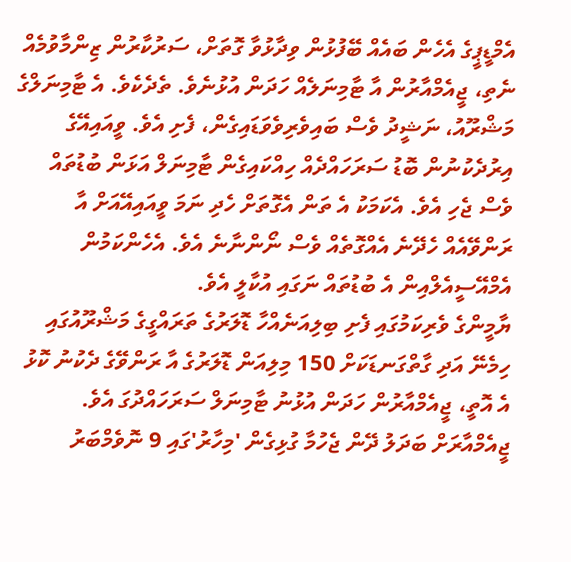އެމްޑީޕީގެ އެހެން ބައެއް ބޭފުޅުން ވިދާޅުވާ ގޮތަށް، ސަރުކާރުން ޒިންމާވުމެއް ނެތި، ޖީއެމްއާރުން އާ ޓާމިނަލެއް ހަދަން އުޅުނެވެ. ތެދެކެވެ. އެ ޓާމިނަލްގެ މަޝްރޫއު، ނަޝީދު ވެސް ބައިވެރިވެވަޑައިގެން، ފެށި އެވެ. ވީއައިއޭގެ އިރުދެކުނުން ބޮޑު ސަރަހައްދެއް ހިއްކައިގެން ޓާމިނަލް އަޅަން ބުޑުތައް ވެސް ޖެހި އެވެ. އެކަމަކު އެ ތަން އެގޮތަށް ހެދި ނަމަ ވީއައިއޭއަށް އާ ރަންވޭއެއް ހެދޭނެ އެއްގޮތެއް ވެސް ނޯންނާނެ އެވެ. އެހެންކަމުން އެމްއޭސީއެލްއިން އެ ބުޑުތައް ނަގައި އުކާލީ އެވެ.
ޔާމީންގެ ވެރިކަމުގައި ފެށި ބިލިއަނެއްހާ ޑޮލަރުގެ ތަރައްގީގެ މަޝްރޫއުގައި ހިމެނޭ އަދި ގާތްގަނޑަކަށް 150 މިލިއަން ޑޮލަރުގެ އާ ރަންވޭގެ ދެކުނު ކޮޅު އެ އޮތީ، ޖީއެމްއާރުން ހަދަން އުޅުނު ޓާމިނަލް ސަރަހައްދުގަ އެވެ.
ޖީއެމްއާރަށް ބަދަލު ދޭން ޖެހުމާ ގުޅިގެން 'މިހާރު'ގައި 9 ނޮވެމްބަރު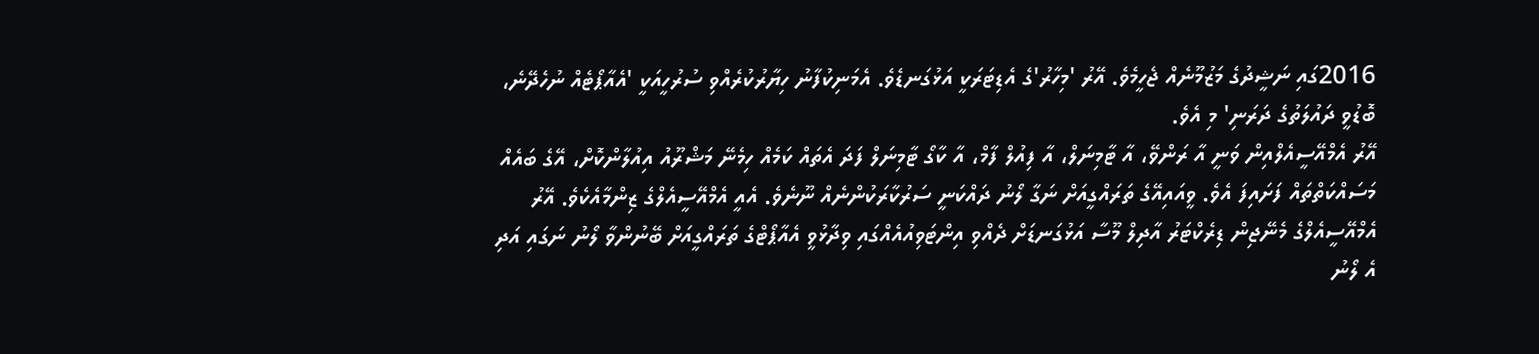2016ގައި ނަޝީދުގެ މަޒުމޫނެއް ޖެހީމެވެ. އޭރު 'މިހާރު'ގެ އެޑިޓަރަކީ އަޅުގަނޑެވެ. އެމަނިކުފާނު ހިޔާރުކުރެއްވި ސުރުހީއަކީ 'އެއާޕޯޓެއް ނުހެދޭނެ، ބޮޑުވީ ދައުލަތުގެ ދަރަނި' މި އެވެ.
އޭރު އެމްއޭސީއެލްއިން ވަނީ އާ ރަންވޭ، އާ ޓާމިނަލް، އާ ފިއުލް ފާމް، އާ ކާގޯ ޓާމިނަލް ފަދަ އެތައް ކަމެއް ހިމެނޭ މަޝްރޫއު އިއުލާންކޮށް، އޭގެ ބައެއް މަސައްކަތްތައް ފަށައިފަ އެވެ. ވީއައިއޭގެ ތަރައްގީއަށް ނަގާ ލޯނު ދައްކަނީ ސަރުކާރަކުންނެއް ނޫނެވެ. އެއީ އެމްއޭސީއެލްގެ ޒިންމާއެކެވެ. އޭރު އެމްއޭސީއެލްގެ މެނޭޖިން ޑިރެކްޓަރު އާދިލް މޫސާ އަޅުގަނޑަށް ދެއްވި އިންޓަވިއުއެއްގައި ވިދާޅުވީ އެއާޕޯޓްގެ ތަރައްގީއަށް ބޭނުންވާ ލޯނު ނަގައި އަދި އެ ލޯނު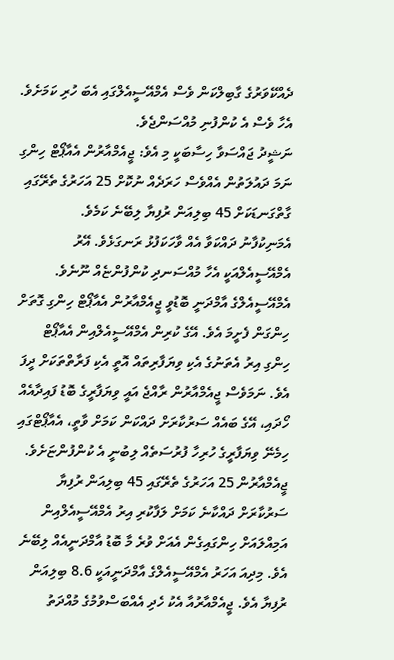ދެއްކޭވަރުގެ ގާބިލްކަން ވެސް އެމްއޭސީއެލްގައި އެބަ ހުރި ކަމަށެވެ. އެހާ ވެސް އެ ކުންފުނި މުއްސަންޖެވެ.
ނަޝީދު ޖައްސަވާ ހިސާބަކީ މި އެވެ: ޖީއެމްއާރުން އެއާޕޯޓް ހިންގި ނަމަ ދައުލަތުން އެއްވެސް ހަރަދެއް ނުކޮށް 25 އަހަރުގެ ތެރޭގައި ގާތްގަނޑަކަށް 45 ބިލިއަން ރުފިޔާ ލިބޭނެ ކަމެވެ.
އެމަނިކުފާނު ދައްކަވާ އެއް ވާހަކަފުޅު ރަނގަޅެވެ. އޭރު އެމްއޭސީއެލްއަކީ އެހާ މުއްސަނދި ކުންފުންޏެއް ނޫނެވެ. އެމްއޭސީއެލްގެ އާމްދަނީ ބޮޑުވީ ޖީއެމްއާރުން އެއާޕޯޓް ހިންގި ގޮތަށް ހިންގަން ފެށީމަ އެވެ. އޭގެ ކުރިން އެމްއޭސީއެލްއިން އެއާޕޯޓް ހިންގި އިރު އެތަނުގެ އެކި ވިޔަފާރިތައް އޮތީ އެކި ފަރާތްތަކަށް ދީފަ އެވެ. ނަމަވެސް ޖީއެމްއާރުން ރާއްޖެ އައީ ވިޔަފާރީގެ ބޮޑު ފައިދާއެއް ހޯދައި، އޭގެ ބައެއް ސަރުކާރަށް ދައްކަން ކަމަށް ވާތީ، އެއާޕޯޓްގައި ހިމެނޭ ވިޔަފާރީގެ ހުރިހާ ފުރުސަތެއް ލިބުނީ އެ ކުންފުންޏަށެވެ.
ޖީއެމްއާރުން 25 އަހަރުގެ ތެރޭގައި 45 ބިލިއަން ރުފިޔާ ސަރުކާރަށް ދައްކާނެ ކަމަށް ލަފާކުރި އިރު އެމްއޭސީއެލްއިން އަމިއްލައަށް ހިންގައިގެން އެއަށް ވުރެ މާ ބޮޑު އާމްދަނީއެއް ލިބޭނެ އެވެ. މިދިއަ އަހަރު އެމްއޭސީއެލްގެ އާމްދަނީއަކީ 8.6 ބިލިއަން ރުފިޔާ އެވެ. ޖީއެމްއާރުއާ އެކު ހެދި އެއްބަސްވުމުގެ މުއްދަތު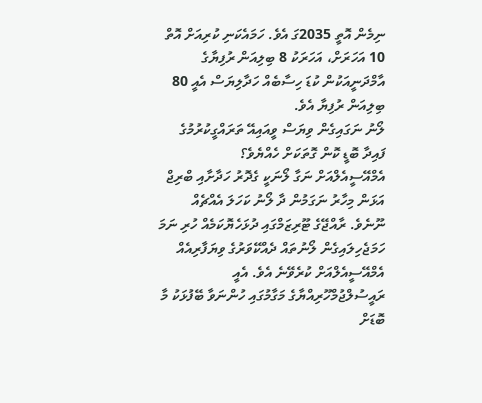ނިމެން އޮތީ 2035ގަ އެވެ. ހަމައެކަނި ކުރިއަށް އޮތް 10 އަހަރަށް، އަހަރަކު 8 ބިލިއަން ރުފިޔާގެ އާމްދަނީއަކުން ކުޑަ ހިސާބެއް ހަދާލިޔަސް އެއީ 80 ބިލިއަން ރުފިޔާ އެވެ.
ލޯނު ނަގައިގެން ވިޔަސް ވީއައިއޭ ތަރައްގީކުރުމުގެ ފައިދާ ބޮޑީ ކޮން ގޮތަކަށް ހެއްޔެވެ؟
އެމްއޭސީއެލްއަށް ނަގާ ލޯނަކީ ގެދޮރު ހަދާށާއި ބްރިޖް އަޅަން މިހާރު ނަގަމުން ދާ ލޯނު ކަހަލަ އެއްޗެއް ނޫނެވެ. ރާއްޖޭގެ ޓޫރިޒަމްގައި ދުޅަހެޔޮކަމެއް ހުރި ނަމަ ހަމަޖެހިލައިގެން ލޯނުތައް ދެއްކޭވަރުގެ ވިޔަފާރިއެއް އެމްއޭސީއެލްއަށް ކުރެވޭނެ އެވެ. އެއީ ރައީސުލްޖުމްހޫރިއްޔާގެ މަގާމުގައި ހުންނަވާ ބޭފުޅަކު މާ ބޮޑަށް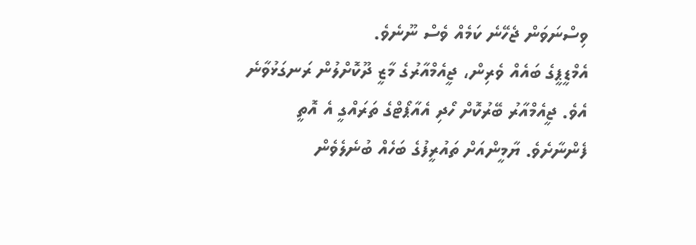ވިސްނަވަން ޖެހޭނެ ކަމެއް ވެސް ނޫނެވެ.
އެމްޑީޕީގެ ބައެއް ވެރިން، ޖީއެމްއާރުގެ މާޒީ ދޫކޮށްލުން ރަނގަޅުވާނެ އެވެ. ޖީއެމްއާރު ބޭރުކޮށް ހޯދި އެއާޕޯޓްގެ ތަރައްގީ އެ އޮތީ ފެންނާށެވެ. ޔާމީންއަށް ތައުރީފުގެ ބަހެއް ބުނެލެވެން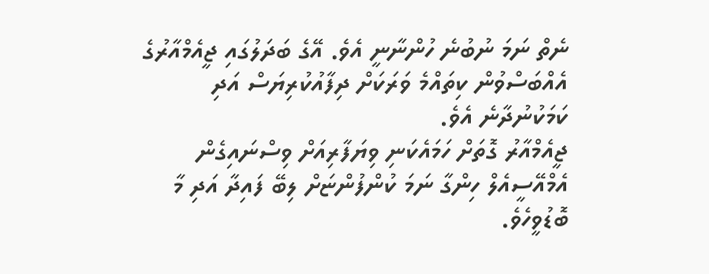ނެތް ނަމަ ނުބުނެ ހުންނާނީ އެވެ. އޭގެ ބަދަލުގައި ޖީއެމްއާރުގެ އެއްބަސްވުން ކިތައްމެ ވަރަކަށް ދިފާއުކުރިޔަސް އަދި ކަމަކުނުދާނެ އެވެ.
ޖީއެމްއާރު ގޮތަށް ހަމައެކަނި ވިޔަފާރިއަށް ވިސްނައިގެން އެމްއޭސީއެލް ހިންގާ ނަމަ ކުންފުންޏަށް ލިބޭ ފައިދާ އަދި މާ ބޮޑުވީހެވެ.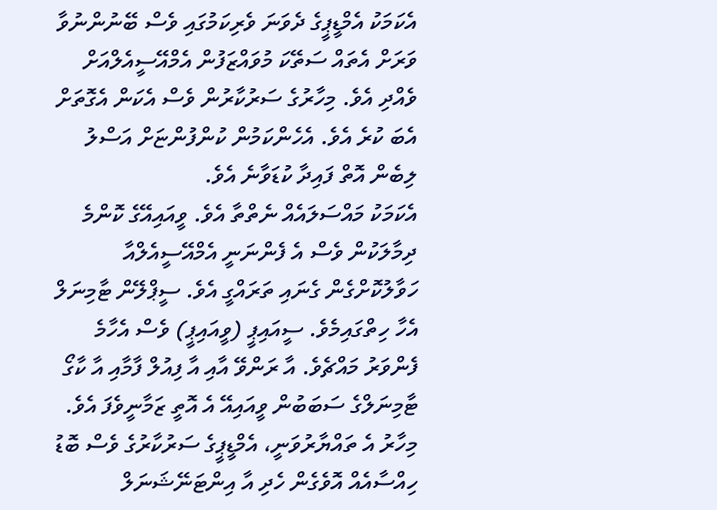އެކަމަކު އެމްޑީޕީގެ ދެވަނަ ވެރިކަމުގައި ވެސް ބޭނުންނުވާ ވަރަށް އެތައް ސަތޭކަ މުވައްޒަފުން އެމްއޭސީއެލްއަށް ވެއްދި އެވެ. މިހާރުގެ ސަރުކާރުން ވެސް އެކަން އެގޮތަށް އެބަ ކުރެ އެވެ. އެހެންކަމުން ކުންފުންޏަށް އަސްލު ލިބެން އޮތް ފައިދާ ކުޑަވާނެ އެވެ.
އެކަމަކު މައްސަލައެއް ނެތްތާ އެވެ. ވީއައިއޭގެ ކޮންމެ ދިމާލަކުން ވެސް އެ ފެންނަނީ އެމްއޭސީއެލްއާ ހަވާލުކޮށްގެން ގެނައި ތަރައްގީ އެވެ. ސީޕްލޭން ޓާމިނަލް އެހާ ހިތްގައިމެވެ. ސީއައިޕީ (ވީއައިޕީ) ވެސް އެހާމެ ފެންވަރު މައްޗެވެ. އާ ރަންވޭ އާއި އާ ފިއުލް ފާމާއި އާ ކާގޯ ޓާމިނަލްގެ ސަބަބުން ވީއައިއޭ އެ އޮތީ ޒަމާނީވެފަ އެވެ. މިހާރު އެ ތައްޔާރުވަނީ، އެމްޑީޕީގެ ސަރުކާރުގެ ވެސް ބޮޑު ހިއްސާއެއް އޮވެގެން ހެދި އާ އިންޓަނޭޝަނަލް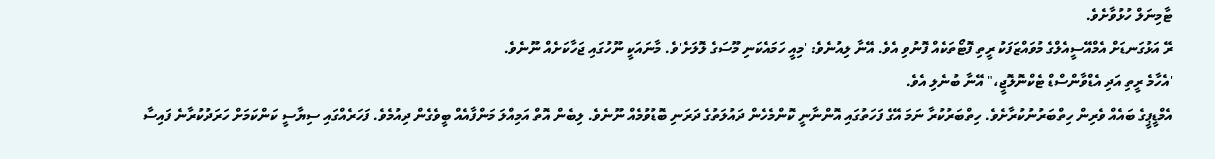ޓާމިނަލް ހުޅުވާށެވެ.
ރޭ އަޅުގަނޑަށް އެމްއޭސީއެލްގެ މުވައްޒަފަކު ރީތި ފޮޓޯތަކެއް ފޮނުވި އެވެ. އޭނާ ލިއުނެވެ: 'މިއީ ހަމައެކަނި މޫސަގެ ލޮލަށެ'ވެ. މާނައަކީ ނޫހުގައި ޖަހާކަށެއް ނޫނެވެ.
'އެހާމެ ރީތި އަދި އެޑްވާންސްޑް ޓެކްނޮލޮޖީ،" އޭނާ ބުނެލި އެވެ.
އެމްޑީޕީގެ ބައެއް ވެރިން ހިތްބަރުނުކުރާށެވެ. ހިތްބަރުކުރާ ނަމަ އޭގެ ފަހަތުގައި އޮންނާނީ ކޮންމެހެން ދައުލަތުގެ ދަރަނި ބޮޑުވުމެއް ނޫނެވެ. ލިބެން އޮތް އަމިއްލަ މަންފާއެއް ބީވެގެން ދިއުމެވެ. ފަހަރެއްގައި ސިޔާސީ ކަންކަމަށް ހަރަދުކުރާނެ ފައިސާ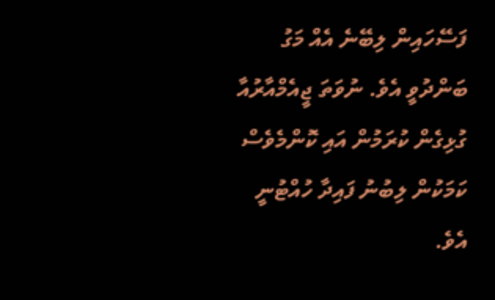ފަސޭހައިން ލިބޭނެ އެއް މަގު ބަންދުވީ އެވެ. ނުވަތަ ޖީއެމްއާރުއާ ގުޅިގެން ކުރަމުން އައި ކޮންމެވެސް ކަމަކުން ލިބުނު ފައިދާ ހުއްޓުނީ އެވެ.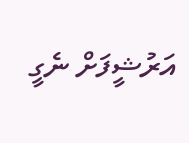އަރުޝީފަށް ނެގީ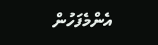އެންމެފަހުން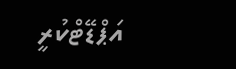އަޕްޑޭޓްކުރީ